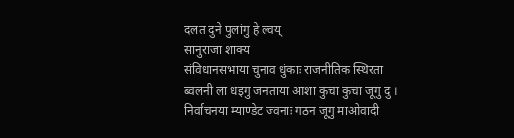दलत दुने पुलांगु हे ल्वय्
सानुराजा शाक्य
संविधानसभाया चुनाव धुंकाः राजनीतिक स्थिरता ब्वलनी ला धइगु जनताया आशा कुचा कुचा जूगु दु । निर्वाचनया म्याण्डेट ज्वनाः गठन जूगु माओवादी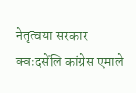नेतृत्वया सरकार क्वःदसेंलि कांग्रेस एमाले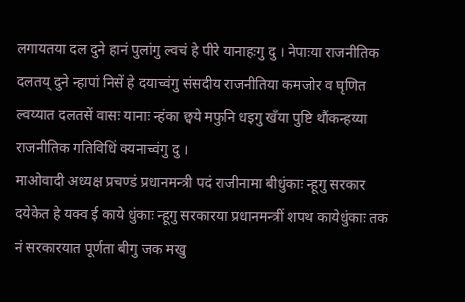लगायतया दल दुने हानं पुलांगु ल्वचं हे पीरे यानाहःगु दु । नेपाःया राजनीतिक दलतय् दुने न्हापां निसें हे दयाच्वंगु संसदीय राजनीतिया कमजोर व घृणित ल्वय्यात दलतसें वासः यानाः न्हंका छ्वये मफुनि धइगु खँया पुष्टि थौंकन्हय्या राजनीतिक गतिविधिं क्यनाच्वंगु दु ।
माओवादी अध्यक्ष प्रचण्डं प्रधानमन्त्री पदं राजीनामा बीधुंकाः न्हूगु सरकार दयेकेत हे यक्व ई काये धुंकाः न्हूगु सरकारया प्रधानमन्त्रीं शपथ कायेधुंकाः तक नं सरकारयात पूर्णता बीगु जक मखु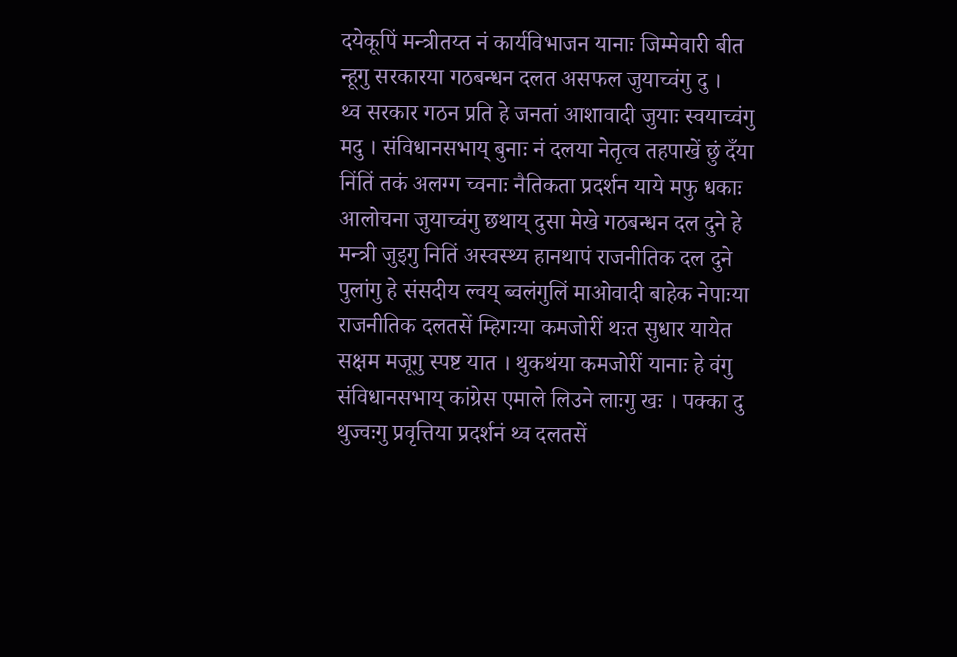दयेकूपिं मन्त्रीतय्त नं कार्यविभाजन यानाः जिम्मेवारी बीत न्हूगु सरकारया गठबन्धन दलत असफल जुयाच्वंगु दु ।
थ्व सरकार गठन प्रति हे जनतां आशावादी जुयाः स्वयाच्वंगु मदु । संविधानसभाय् बुनाः नं दलया नेतृत्व तहपाखें छुं दँया निंतिं तकं अलग्ग च्वनाः नैतिकता प्रदर्शन याये मफु धकाः आलोचना जुयाच्वंगु छथाय् दुसा मेखे गठबन्धन दल दुने हे मन्त्री जुइगु नितिं अस्वस्थ्य हानथापं राजनीतिक दल दुने पुलांगु हे संसदीय ल्वय् ब्वलंगुलिं माओवादी बाहेक नेपाःया राजनीतिक दलतसें म्हिगःया कमजोरीं थःत सुधार यायेत सक्षम मजूगु स्पष्ट यात । थुकथंया कमजोरीं यानाः हे वंगु संविधानसभाय् कांग्रेस एमाले लिउने लाःगु खः । पक्का दु थुज्वःगु प्रवृत्तिया प्रदर्शनं थ्व दलतसें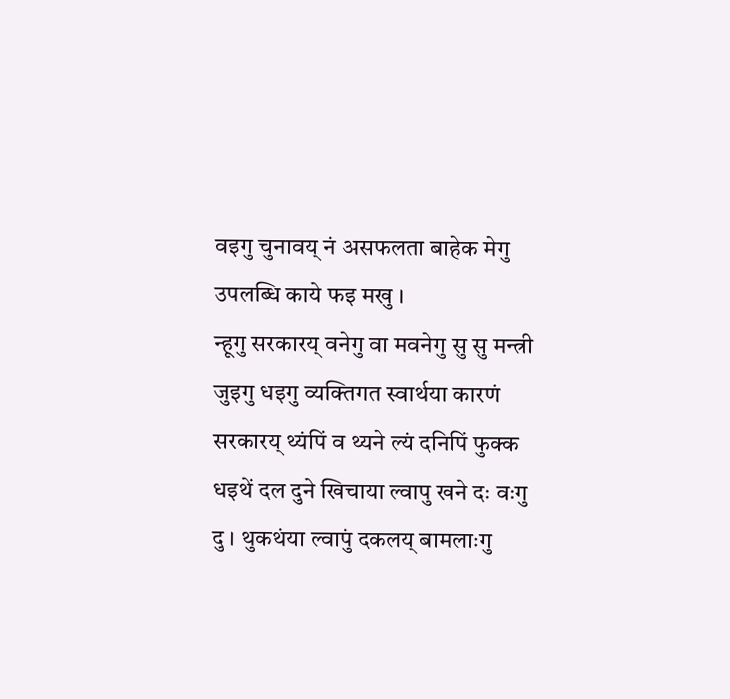वइगु चुनावय् नं असफलता बाहेक मेगु उपलब्धि काये फइ मखु ।
न्हूगु सरकारय् वनेगु वा मवनेगु सु सु मन्त्री जुइगु धइगु व्यक्तिगत स्वार्थया कारणं सरकारय् थ्यंपिं व थ्यने ल्यं दनिपिं फुक्क धइथें दल दुने खिचाया ल्वापु खने दः वःगु दु । थुकथंया ल्वापुं दकलय् बामलाःगु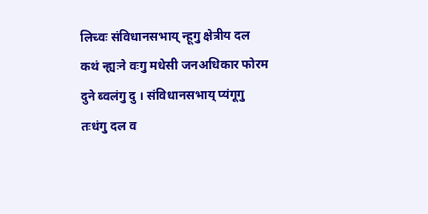लिच्वः संविधानसभाय् न्हूगु क्षेत्रीय दल कथं न्ह्यःने वःगु मधेसी जनअधिकार फोरम दुने ब्वलंगु दु । संविधानसभाय् प्यंगूगु तःधंगु दल व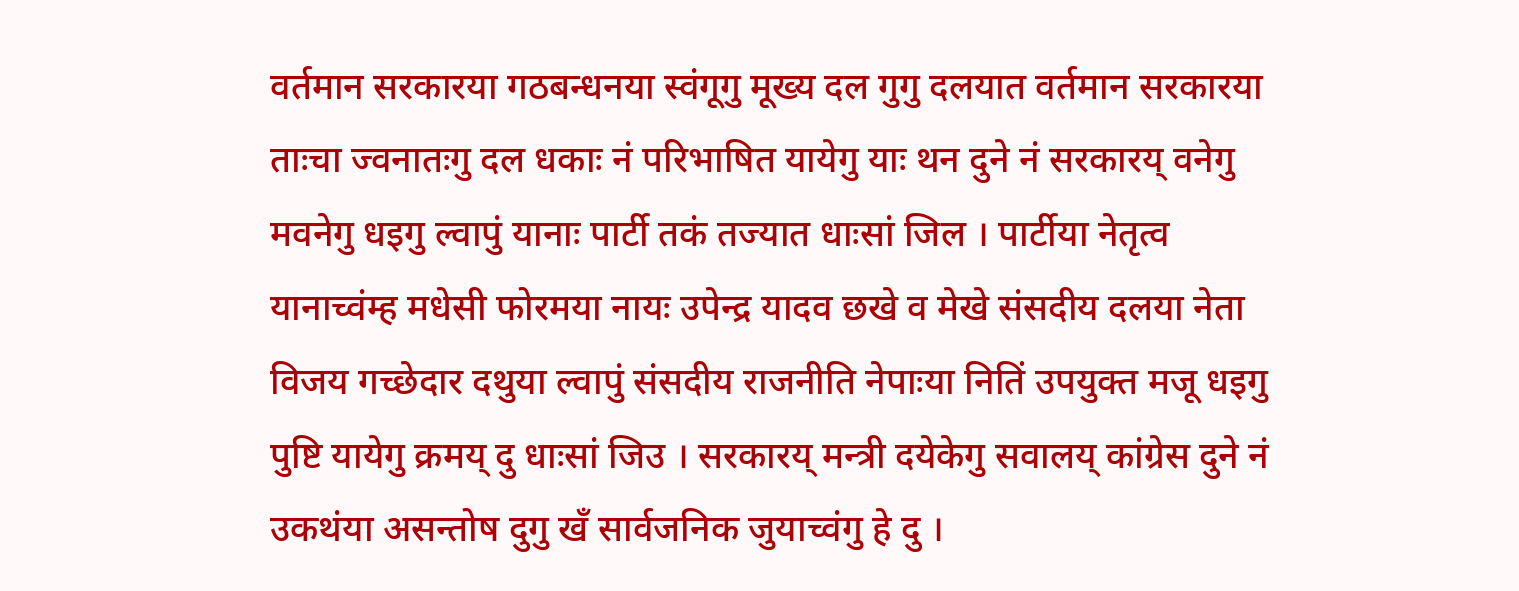वर्तमान सरकारया गठबन्धनया स्वंगूगु मूख्य दल गुगु दलयात वर्तमान सरकारया ताःचा ज्वनातःगु दल धकाः नं परिभाषित यायेगु याः थन दुने नं सरकारय् वनेगु मवनेगु धइगु ल्वापुं यानाः पार्टी तकं तज्यात धाःसां जिल । पार्टीया नेतृत्व यानाच्वंम्ह मधेसी फोरमया नायः उपेन्द्र यादव छखे व मेखे संसदीय दलया नेता विजय गच्छेदार दथुया ल्वापुं संसदीय राजनीति नेपाःया नितिं उपयुक्त मजू धइगु पुष्टि यायेगु क्रमय् दु धाःसां जिउ । सरकारय् मन्त्री दयेकेगु सवालय् कांग्रेस दुने नं उकथंया असन्तोष दुगु खँ सार्वजनिक जुयाच्वंगु हे दु ।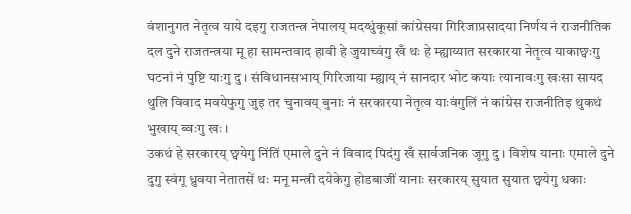वंशानुगत नेतृत्व याये दइगु राजतन्त्र नेपालय् मदय्धुंकूसां कांग्रेसया गिरिजाप्रसादया निर्णय नं राजनीतिक दल दुने राजतन्त्रया मू हा सामन्तवाद हावी हे जुयाच्वंगु खँ थः हे म्ह्याय्यात सरकारया नेतृत्व याकाछ्वःगु घटनां नं पुष्टि याःगु दु । संविधानसभाय् गिरिजाया म्ह्याय् नं सानदार भोट कयाः त्यानावःगु खःसा सायद थुलि विवाद मवयेफुगु जुइ तर चुनावय् बुनाः नं सरकारया नेतृत्व याःवंगुलिं नं कांग्रेस राजनीतिइ थुकथं भुखाय् ब्वःगु खः ।
उकथं हे सरकारय् छ्वयेगु निंतिं एमाले दुने नं विवाद पिदंगु खँ सार्वजनिक जूगु दु । विशेष यानाः एमाले दुने दुगु स्वंगू ध्रुवया नेतातसें थः मनू मन्त्री दयेकेगु होडबाजीं यानाः सरकारय् सुयात सुयात छ्वयेगु धकाः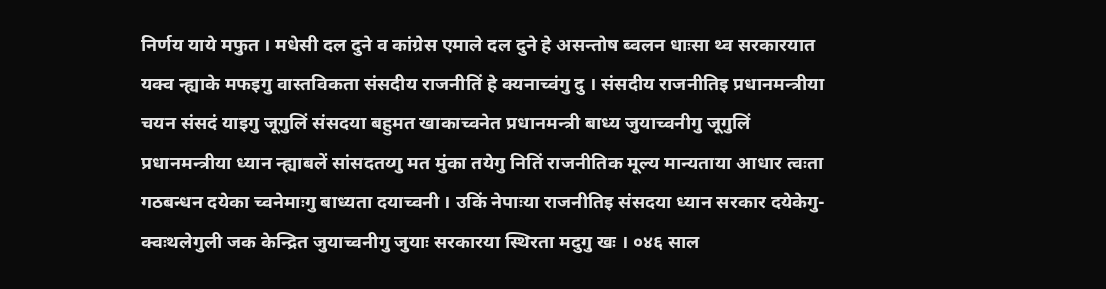निर्णय याये मफुत । मधेसी दल दुने व कांग्रेस एमाले दल दुने हे असन्तोष ब्वलन धाःसा थ्व सरकारयात यक्व न्ह्याके मफइगु वास्तविकता संसदीय राजनीतिं हे क्यनाच्वंगु दु । संसदीय राजनीतिइ प्रधानमन्त्रीया चयन संसदं याइगु जूगुलिं संसदया बहुमत खाकाच्वनेत प्रधानमन्त्री बाध्य जुयाच्वनीगु जूगुलिं प्रधानमन्त्रीया ध्यान न्ह्याबलें सांसदतय्गु मत मुंका तयेगु नितिं राजनीतिक मूल्य मान्यताया आधार त्वःता गठबन्धन दयेका च्वनेमाःगु बाध्यता दयाच्वनी । उकिं नेपाःया राजनीतिइ संसदया ध्यान सरकार दयेकेगु-क्वःथलेगुली जक केन्द्रित जुयाच्वनीगु जुयाः सरकारया स्थिरता मदुगु खः । ०४६ साल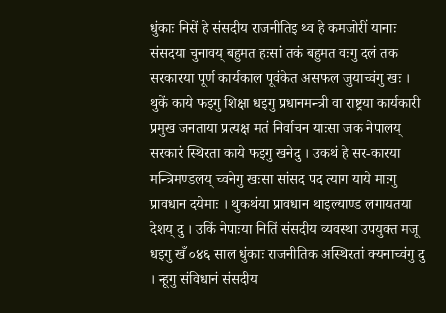धुंकाः निसें हे संसदीय राजनीतिइ थ्व हे कमजोरीं यानाः संसदया चुनावय् बहुमत हःसां तकं बहुमत वःगु दलं तक सरकारया पूर्ण कार्यकाल पूवंकेत असफल जुयाच्वंगु खः ।
थुकें काये फइगु शिक्षा धइगु प्रधानमन्त्री वा राष्ट्रया कार्यकारी प्रमुख जनताया प्रत्यक्ष मतं निर्वाचन याःसा जक नेपालय् सरकारं स्थिरता काये फइगु खनेदु । उकथं हे सर-कारया मन्त्रिमण्डलय् च्वनेगु खःसा सांसद पद त्याग याये माःगु प्रावधान दयेमाः । थुकथंया प्रावधान थाइल्याण्ड लगायतया देशय् दु । उकिं नेपाःया नितिं संसदीय व्यवस्था उपयुक्त मजू धइगु खँ ०४६ साल धुंकाः राजनीतिक अस्थिरतां क्यनाच्वंगु दु । न्हूगु संविधानं संसदीय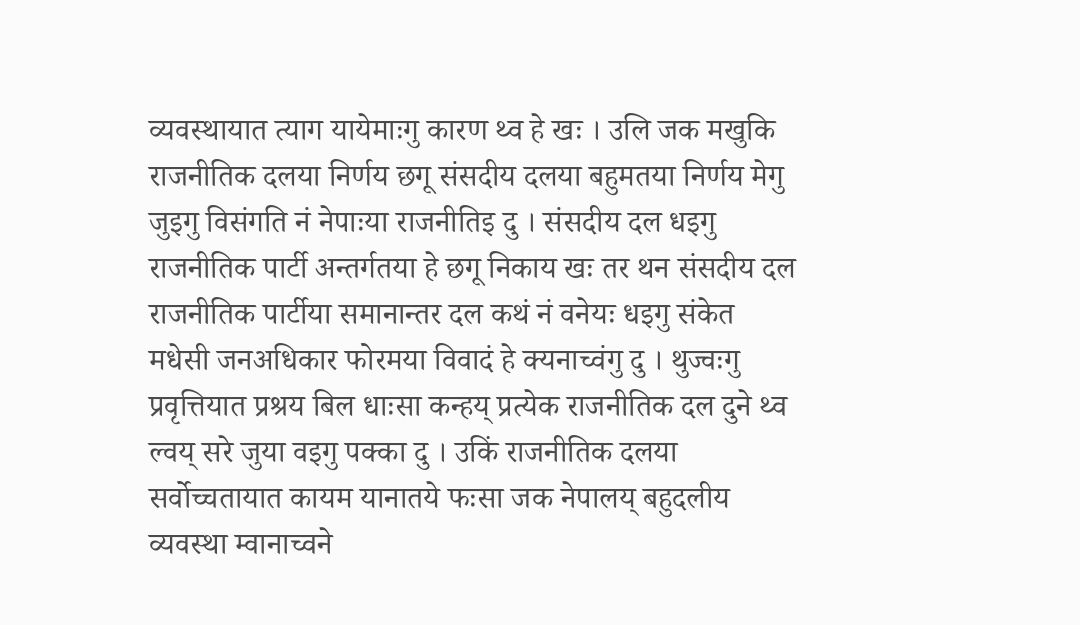व्यवस्थायात त्याग यायेमाःगु कारण थ्व हे खः । उलि जक मखुकि राजनीतिक दलया निर्णय छगू संसदीय दलया बहुमतया निर्णय मेगु जुइगु विसंगति नं नेपाःया राजनीतिइ दु । संसदीय दल धइगु राजनीतिक पार्टी अन्तर्गतया हे छगू निकाय खः तर थन संसदीय दल राजनीतिक पार्टीया समानान्तर दल कथं नं वनेयः धइगु संकेत मधेसी जनअधिकार फोरमया विवादं हे क्यनाच्वंगु दु । थुज्वःगु प्रवृत्तियात प्रश्रय बिल धाःसा कन्हय् प्रत्येक राजनीतिक दल दुने थ्व ल्वय् सरे जुया वइगु पक्का दु । उकिं राजनीतिक दलया सर्वोच्चतायात कायम यानातये फःसा जक नेपालय् बहुदलीय व्यवस्था म्वानाच्वने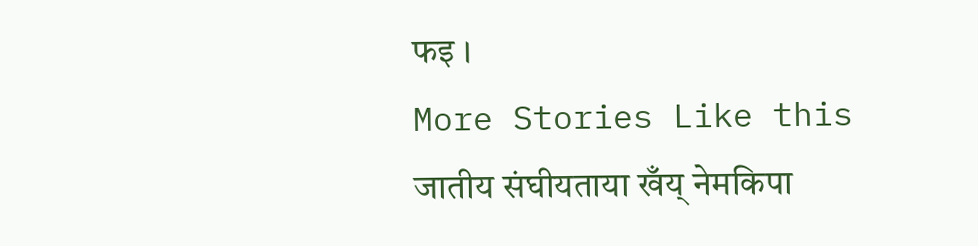फइ ।
More Stories Like this
जातीय संघीयताया खँय् नेमकिपा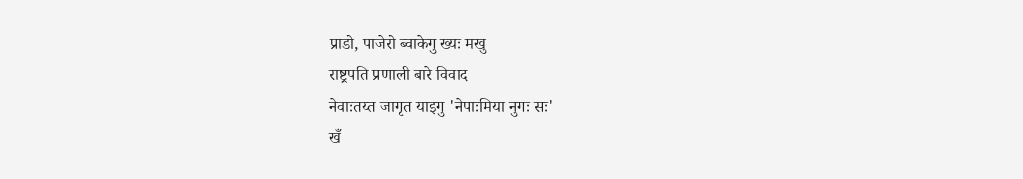प्राडो, पाजेरो ब्वाकेगु ख्यः मखु
राष्ट्रपति प्रणाली बारे विवाद
नेवाःतय्त जागृत याइगु 'नेपाःमिया नुगः सः'
खँ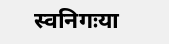स्वनिगःया